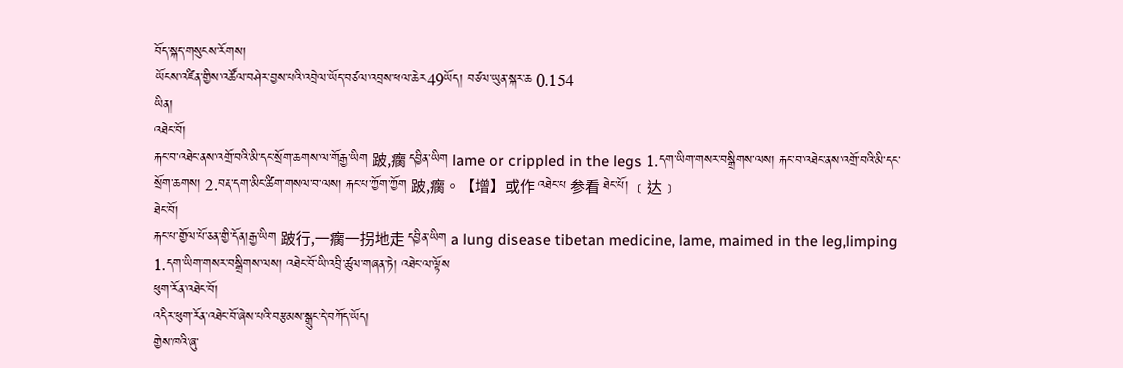བོད་སྐད་གསུངས་རོགས།
ཡོངས་འཛིན་གྱིས་འཚོལ་བཤེར་བྱས་པའི་འབྲེལ་ཡོད་བཙལ་འབྲས་ཕལ་ཆེར49ཡོད། བཙལ་ཡུན་སྐར་ཆ 0.154
ཡིན།
འཐེང་བོ།
རྐང་བ་འཐེང་ནས་འགྲོ་བའི་མི་དང་སྲོག་ཆགས་ལ་གོརྒྱ་ཡིག 跛,瘸 དབྱིན་ཡིག lame or crippled in the legs 1.དག་ཡིག་གསར་བསྒྲིགས་ལས། རྐང་བ་འཐེང་ནས་འགྲོ་བའི་མི་དང་སྲོག་ཆགས། 2.བརྡ་དག་མིང་ཚིག་གསལ་བ་ལས། རྐང་པ་ཀྱོག་ཀྱོག 跛,瘸。【增】或作 འཐེང་པ 参看 ཐེང་པོ། ﹝达﹞
ཐེང་བོ།
རྐང་པ་གྱོལ་པོ་ཅན་གྱི་དོན།རྒྱ་ཡིག 跛行,一瘸一拐地走 དབྱིན་ཡིག a lung disease tibetan medicine, lame, maimed in the leg,limping 1.དག་ཡིག་གསར་བསྒྲིགས་ལས། འཐེང་བོ་ཡི་འབྲི་ཚུལ་གཞན་ཏེ། འཐེང་ལ་ལྟོས
ཕུག་རོན་འཐེང་བོ།
འདིར་ཕུག་རོན་འཐེང་བོ་ཞེས་པའི་བརྩམས་སྒྲུང་དེ་བཀོད་ཡོད།
གྱེས་ཁའི་ཞུ་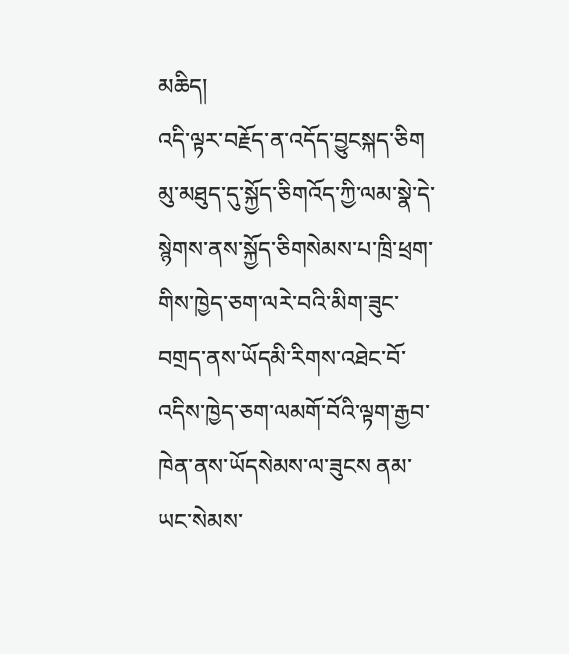མཆིད།
འདི་ལྟར་བརྗོད་ན་འདོད་བྱུངསྐད་ཅིག མུ་མཐུད་དུ་སྐྱོད་ཅིགའོད་ཀྱི་ལམ་སྣེ་དེ་སྙེགས་ནས་སྐྱོད་ཅིགསེམས་པ་ཁྲི་ཕྲག་གིས་ཁྱེད་ཅག་ལརེ་བའི་མིག་ཟུང་བགྲད་ནས་ཡོདམི་རིགས་འཐེང་བོ་འདིས་ཁྱེད་ཅག་ལམགོ་བོའི་ལྟག་རྒྱབ་ཁེན་ནས་ཡོདསེམས་ལ་ཟུངས ནམ་ཡང་སེམས་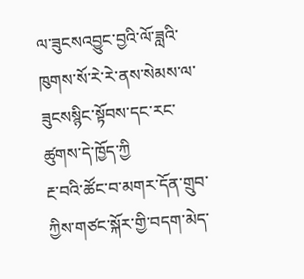ལ་ཟུངསའབྱུང་བྱའི་ལོ་ཟླའི་ཁུགས་སོ་རེ་རེ་ནས་སེམས་ལ་ཟུངསསྙིང་སྟོབས་དང་རང་ཚུགས་དེ་ཁྱོད་ཀྱི
རྔ་བའི་ཚོང་བ་མགར་དོན་གྲུབ་ཀྱིས་གཙང་སྐོར་གྱི་བདག་མེད་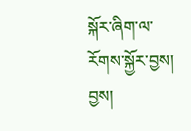སྐོར་ཞིག་ལ་རོགས་སྐྱོར་བྱས།
བྱས།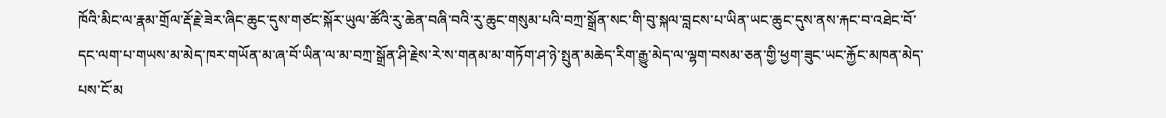ཁོའི་མིང་ལ་རྣམ་གྲོལ་རྡོ་རྗེ་ཟེར་ཞིང་ཆུང་དུས་གཙང་སྐོར་ཡུལ་ཚོའི་རུ་ཆེན་བཞི་བའི་རུ་ཆུང་གསུམ་པའི་བཀྲ་སྒྲོན་སང་གི་བུ་སྐལ་བླངས་པ་ཡིན་ཡང་ཆུང་དུས་ནས་རྐང་བ་འཐེང་བོ་དང་ལག་པ་གཡས་མ་མེད་ཁར་གཡོན་མ་ཞ་བོ་ཡིན་ལ་མ་བཀྲ་སྒྲོན་ཤི་རྗེས་རེ་ས་གནམ་མ་གཏོག་ཤ་ཉེ་སྤུན་མཆེད་རིག་རྒྱུ་མེད་ལ་ལྷག་བསམ་ཅན་གྱི་ཕྱག་ཟུང་ཡང་རྐྱོང་མཁན་མེད་པས་ངོ་མ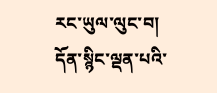རང་ཡུལ་ལུང་བ།
དོན་སྙིང་ལྡན་པའི་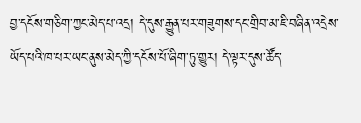བྱ་དངོས་གཅིག་ཀྱང་མེད་པ་འདྲ། དེ་དུས་རྒྱུན་པར་གཟུགས་དང་གྲིབ་མ་ཇི་བཞིན་འདྲེས་ཡོད་པའི་ཁ་པར་ཡང་ནུས་མེད་ཀྱི་དངོས་པོ་ཞིག་ཏུ་གྱུར། དེ་ལྟར་དུས་ཚོད་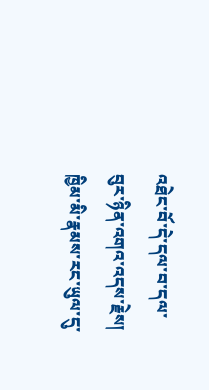འཐེང་བོ་དེ་དལ་བ་དལ་བུར་ཉིན་འགའ་འདས་རྗེས། ཁྱིམ་མི་རྣམས་རང་ཡུལ་དུ་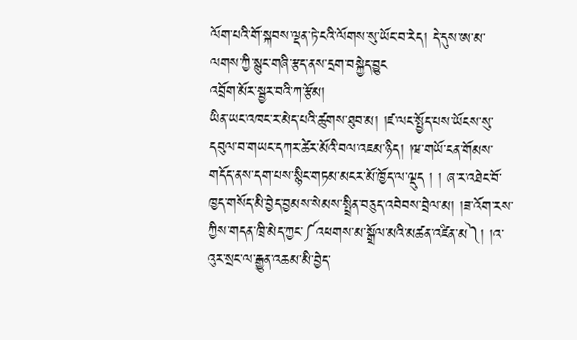ལོག་པའི་གོ་སྐབས་ལྡན་ཏེ་ངའི་ལོགས་སུ་ཡོང་བ་རེད། དེ་དུས་ཨ་མ་ལགས་ཀྱི་སྙུང་གཞི་རྩད་ནས་དྲག་བསྐྱེད་བྱུང
འབྲོག་མོར་སྦྱར་བའི་ཀ་རྩོམ།
ཡིན་ཡང་འཁང་ར་མེད་པའི་ཚུགས་ཐུབ་མ། །ཛ་ལང་སྤྱོད་པས་ཡོངས་སུ་དབུལ་བ་གཡང་དཀར་ཚེར་མོའི་བལ་འཇམ་ཉིད། །ཝ་གཡོ་ངན་གོམས་གདོད་ནས་དག་པས་སྙིང་གཏམ་མངར་མོ་ཁྱོད་ལ་ལྡུད ། ། ཞ་ར་འཐེང་བོ་ཁྱད་གསོད་མི་བྱེད་བྱམས་སེམས་སྤྲིན་བཅུད་འབེབས་བྲེལ་མ། །ཟ་འོག་རས་ཀྱིས་གདན་ཁྲི་མེད་ཀྱང་༼འཕགས་མ་སྒྲོལ་མའི་མཚན་འཛིན་མ༽། །འ་འུར་སྲང་ལ་རྒྱུན་འཆམ་མི་བྱེད་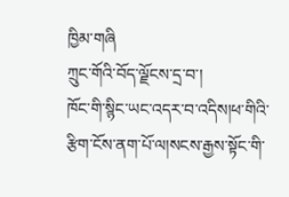ཁྱིམ་གཞི
ཀྲུང་གོའི་བོད་ལྗོངས་དྲ་བ་།
ཁོང་གི་སྙིང་ཡང་འདར་བ་འདིས།ཕ་གིའི་རྩིག་ངོས་ནག་པོ་ལ།སངས་རྒྱས་སྟོང་གི་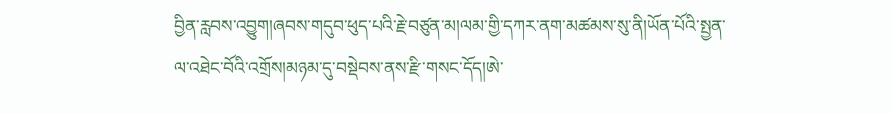བྱིན་རླབས་འབྱུག།ཞབས་གདུབ་ཕུད་པའི་རྗེ་བཙུན་མ།ལམ་གྱི་དཀར་ནག་མཚམས་སུ་ནི།ཡོན་པོའི་སྤྱན་ལ་འཐེང་བོའི་འགྲོས།མཉམ་དུ་བསྡེབས་ནས་རྫི་གསང་དོད།ཨེ་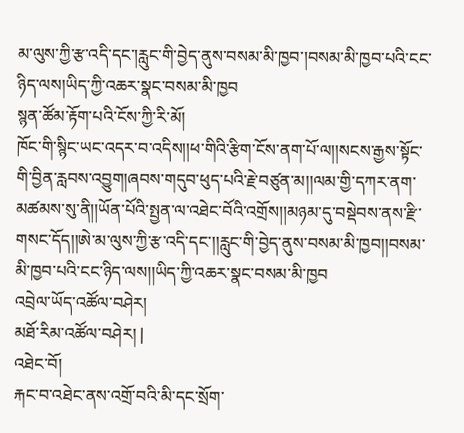མ་ལུས་ཀྱི་རྩ་འདི་དང་།རླུང་གི་བྱེད་ནུས་བསམ་མི་ཁྱབ་།བསམ་མི་ཁྱབ་པའི་ངང་ཉིད་ལས།ཡིད་ཀྱི་འཆར་སྣང་བསམ་མི་ཁྱབ
སྙན་ཚོམ་རྟོག་པའི་ངོས་ཀྱི་རི་མོ།
ཁོང་གི་སྙིང་ཡང་འདར་བ་འདིས།།ཕ་གིའི་རྩིག་ངོས་ནག་པོ་ལ།།སངས་རྒྱས་སྟོང་གི་བྱིན་རླབས་འབྱུག།ཞབས་གདུབ་ཕུད་པའི་རྗེ་བཙུན་མ།།ལམ་གྱི་དཀར་ནག་མཚམས་སུ་ནི།།ཡོན་པོའི་སྤྱན་ལ་འཐེང་བོའི་འགྲོས།།མཉམ་དུ་བསྡེབས་ནས་རྫི་གསང་དོད།།ཨེ་མ་ལུས་ཀྱི་རྩ་འདི་དང་།།རླུང་གི་བྱེད་ནུས་བསམ་མི་ཁྱབ།།བསམ་མི་ཁྱབ་པའི་ངང་ཉིད་ལས།།ཡིད་ཀྱི་འཆར་སྣང་བསམ་མི་ཁྱབ
འབྲེལ་ཡོད་འཚོལ་བཤེར།
མཐོ་རིམ་འཚོལ་བཤེར། |
འཐེང་བོ།
རྐང་བ་འཐེང་ནས་འགྲོ་བའི་མི་དང་སྲོག་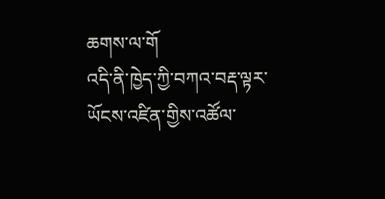ཆགས་ལ་གོ
འདི་ནི་ཁྱེད་ཀྱི་བཀའ་བརྡ་ལྟར་ཡོངས་འཛིན་གྱིས་འཚོལ་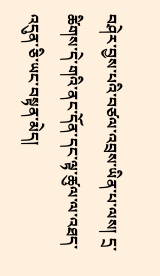བཤེར་བྱས་པའི་བཙལ་འབྲས་ཡིན་པ་ལས། དྲ་ཚིགས་དེ་གའི་ནང་དོན་དང་ལྟ་ཚུལ་ལ་འཐད་འདུན་ཅི་ཡང་བསྟན་མེད།